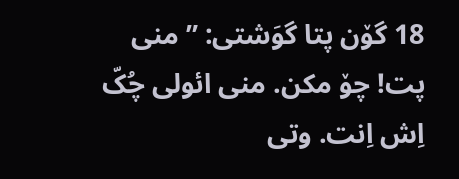18 گۆن پتا گوَشتی: ”منی پت! چۆ مکن. منی ائولی چُکّ اِش اِنت. وتی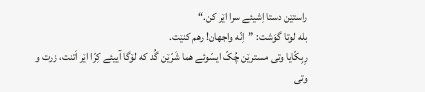راستێن دستا اِشیئے سرا اێر کن.“
بله لوتا گوَشت: ”اِنّه واجهان! رهم کنێت.
رِبِکّایا وتی مسترێن چُکّ ایسّوئے هما شَرّێن گُد که لۆگا آییئے کِرّا اێر اَتنت، زرت و وتی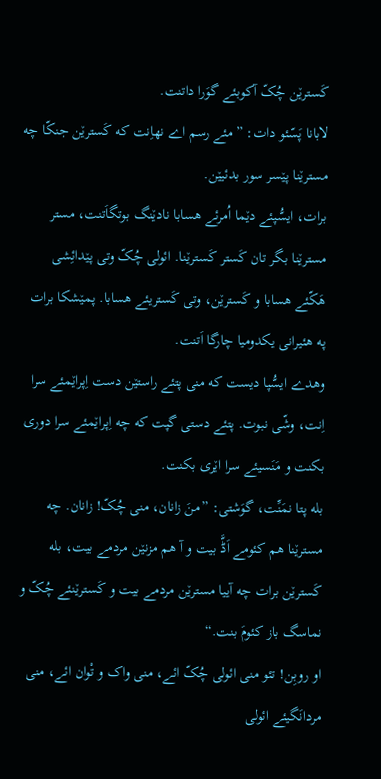کَسترێن چُکّ آکوبئے گوَرا داتنت.
لابانا پَسّئو دات: ”مئے رسم اے نهاِنت که کَسترێن جنکّا چه مسترێنا پێسر سور بدئیێن.
برات، ایسُّپئے دێما اُمرئے هسابا نادێنگ بوتگاَتنت، مستر مسترێنا بگر تان کَستر کَسترێنا. ائولی چُکّ وتی پێدائِشی هَکّئے هسابا و کَسترێن، وتی کَستریئے هسابا. پمێشکا برات په هئیرانی یکدومیا چارگا اَتنت.
وهدے ایسُّپا دیست که منی پتئے راستێن دست اِپراێمئے سرا اِنت، وشّی نبوت. پتئے دستی گپت که چه اِپراێمئے سرا دوری بکنت و مَنَسیئے سرا اێری بکنت.
بله پتا نمَنِّت، گوَشتی: ”منَ زانان، منی چُکّ! زانان. چه مسترێنا هم کئومے اَڈَّ بیت و آ هم مزنێن مردمے بیت، بله کَسترێن برات چه آییا مسترێن مردمے بیت و کَسترێنئے چُکّ و نماسگ باز کئومَ بنت.“
او روبِن! تئو منی ائولی چُکّ ائے، منی واک و تْوان ائے، منی مردانَگیئے ائولی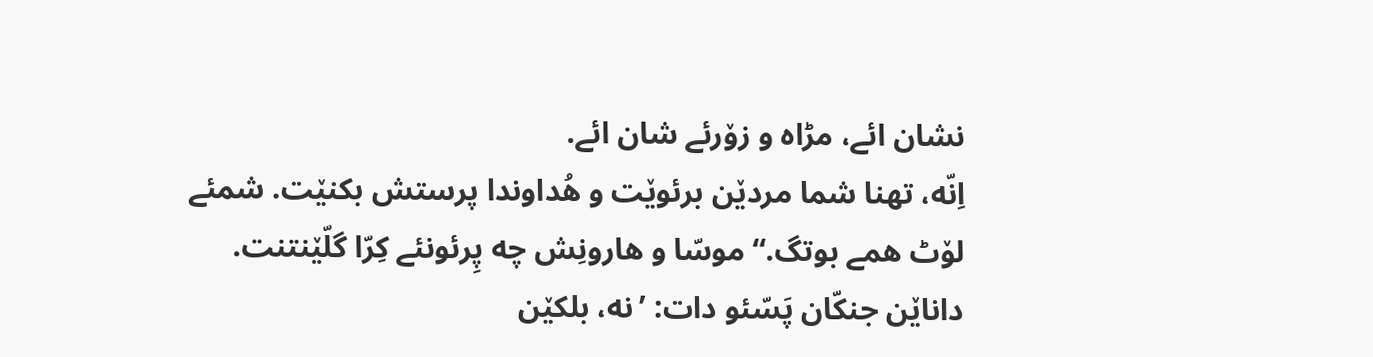نشان ائے، مڑاه و زۆرئے شان ائے.
اِنّه، تهنا شما مردێن برئوێت و هُداوندا پرستش بکنێت. شمئے لۆٹ همے بوتگ.“ موسّا و هارونِش چه پِرئونئے کِرّا گلّێنتنت.
داناێن جنکّان پَسّئو دات: ’نه، بلکێن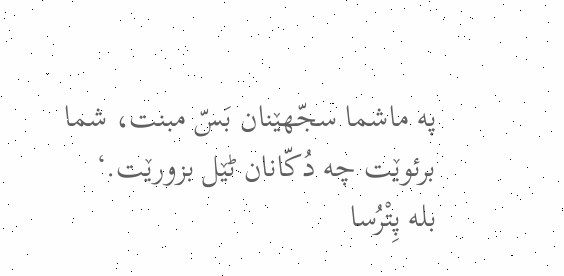په ماشما سجّهێنان بَسّ مبنت، شما برئوێت چه دُکّانان ٹێل بزورێت.‘
بله پِتْرُسا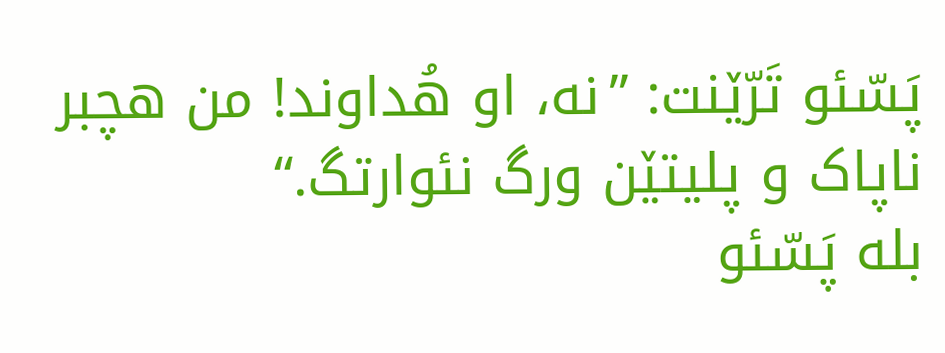پَسّئو تَرّێنت: ”نه، او هُداوند! من هچبر ناپاک و پلیتێن ورگ نئوارتگ.“
بله پَسّئو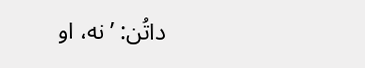داتُن: ’نه، او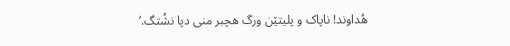هُداوند! ناپاک و پلیتێن ورگ هچبر منی دپا نشُتگ.‘